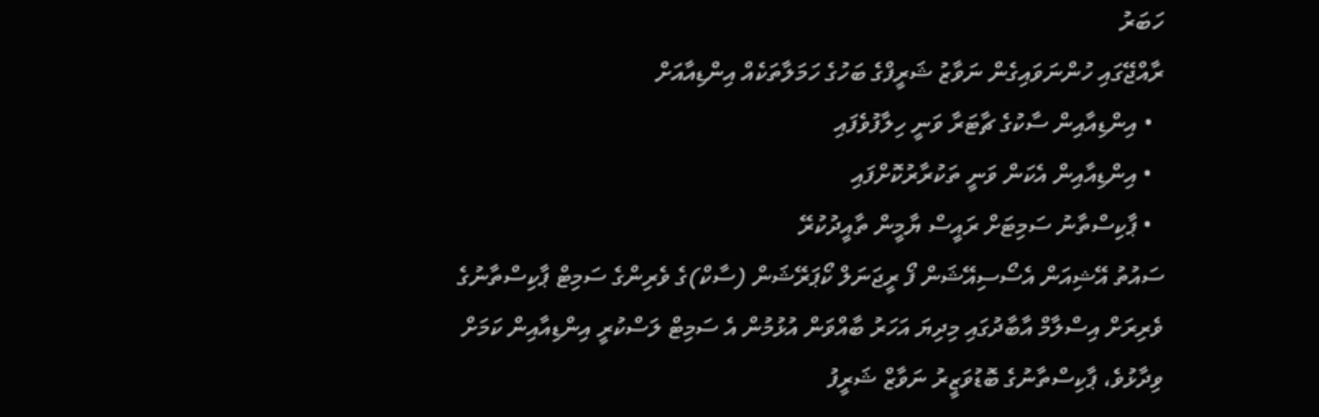ހަބަރު
ރާއްޖޭގައި ހުންނަވައިގެން ނަވާޒު ޝަރީފްގެ ބަހުގެ ހަމަލާތަކެއް އިންޑިއާއަށް
  • އިންޑިއާއިން ސާކުގެ ޗާޓަރާ ވަނީ ހިލާފުވެފައި
  • އިންޑިއާއިން އެކަން ވަނީ ތަކުރާރުކޮށްފައި
  • ޕާކިސްތާނު ސަމިޓަށް ރައީސް ޔާމީން ތާއީދުކުރޭ
ސައުތު އޭޝިއަން އެސޯސިއޭޝަން ފޯ ރީޖަނަލް ކޯޕަރޭޝަން (ސާކް)ގެ ވެރިންގެ ސަމިޓް ޕާކިސްތާނުގެ ވެރިރަށް އިސްލާމް އާބާދުގައި މިދިޔަ އަހަރު ބާއްވަން އުޅުމުން އެ ސަމިޓް ލަސްކުރީ އިންޑިއާއިން ކަމަށް ވިދާޅުވެ، ޕާކިސްތާނުގެ ބޮޑުވަޒީރު ނަވާޒް ޝަރީފު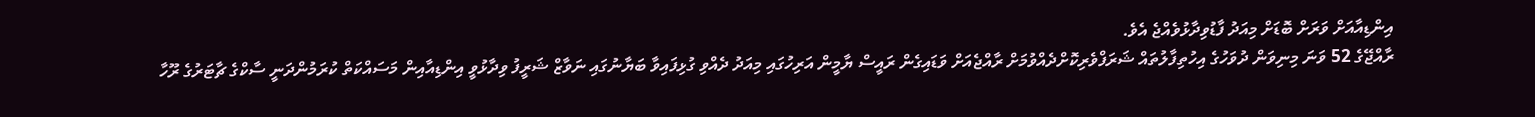އިންޑިއާއަށް ވަރަށް ބޮޑަށް މިއަދު ފާޑުވިދާޅުވެއްޖެ އެވެ.
ރާއްޖޭގެ 52 ވަނަ މިނިވަން ދުވަހުގެ އިހުތިފާލުތައް ޝަރަފްވެރިކޮށްދެއްވުމަށް ރާއްޖެއަށް ވަޑައިގެން ރައީސް ޔާމީން އަރިހުގައި މިއަދު ދެއްވި ގުޅިފައިވާ ބަޔާނުގައި ނަވާޒް ޝަރީފު ވިދާޅުވީ އިންޑިއާއިން މަސައްކަތް ކުރަމުންދަނީ ސާކްގެ ޗާޓަރުގެ ރޫހާ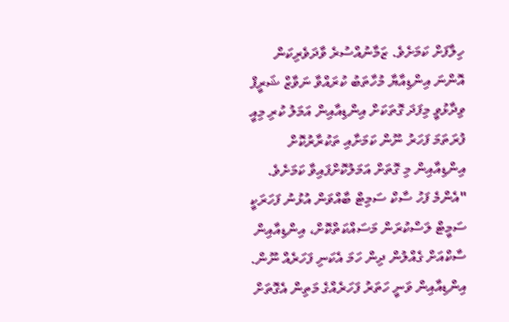ހިލާފަށް ކަމަށެވެ. ޒަމާނުއްސުރެ ވާދަވެރިކަން އޮންނަ އިންޑިއާޔާ މުހާތަބު ކުރައްވާ ނަވާޒް ޝަރީފް ވިދާޅުވީ މިފަދަ ގޮތަކަށް އިންޑިއާއިން އަމަލު ކުރި މިއީ ފުރަތަމަ ފަހަރު ނޫން ކަމަށާއި ތަކުރާރުކޮށް އިންޑިއާއިން މި ގޮތަށް އަމަލުކޮށްފައިވާ ކަމަށެވެ.
"އެންމެ ފަހު ސާކް ސަމިޓް ބާއްވަން އުޅުނު ފަހަރަކީ ސަމީޓް ލަސްކުރަން މަސައްކަތްކޮށް، އިންޑިއާއިން ސާކްއަށް ގެއްލުން ދިން ހަމަ އެކަނި ފަހަރެއް ނޫން. އިންޑިއާއިން ވަނީ ހަތަރު ފަހަރެއްގެ މަތިން އެގޮތަށް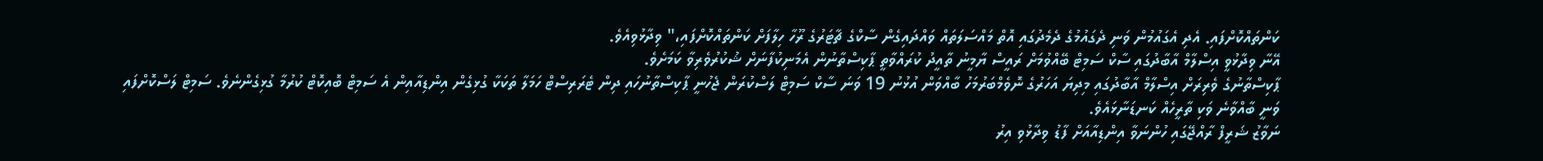ކަންތައްކޮށްފައި. އެދި އެގައުމުން ވަނި ދެގައުމުގެ ދެމެދުގައި އޮތް މައްސަލަތައް ވައްދައިގެން ސާކްގެ ޗާޓަރުގެ ރޫހާ ހިލާފަށް ކަންތައްކޮށްފައި،" ވިދާޅުވިއެވެ.
އޭނާ ވިދާޅުވީ އިސްލާމް އާބާދުގައި ސާކް ސަމިޓް ބޭއްވުމަށް ރައީސް ޔާމީނު ތާއީދު ކުރައްވާތީ ޕާކިސްތާނުން އެމަނިކުފާނަށް ޝުކުރުވެރިވާ ކަމަށެވެ.
ޕާކިސްތާނުގެ ވެރިރަށް އިސްލާމް އާބާދުގައި މިދިޔަ އަހަރުގެ ނޮވެމްބަރުމަހު ބާއްވަން އުޅުނު 19 ވަނަ ސާކް ސަމިޓް ލަސްކުރަން ޖެހުނީ ޕާކިސްތާނުހައި ދިން ޓެރަރިސްޓް ހަމަލާ ތަކަކާ ގުޅިގެން އިންޑިއާއިން އެ ސަމިޓް ބޮއިކޮޓް ކުރުމާ ގުޅިގެންނެވެ. ސަމިޓް ލަސްކޮށްފައި ވަނީ ބާއްވާނެ ވަކި ތާރީހެއް ކަނޑަނާޅައެވެ.
ނަވާޒު ޝަރީފް ރާއްޖޭގައި ހުންނަވާ އިންޑިއާއަށް ފާޑު ވިދާޅުވި އިރު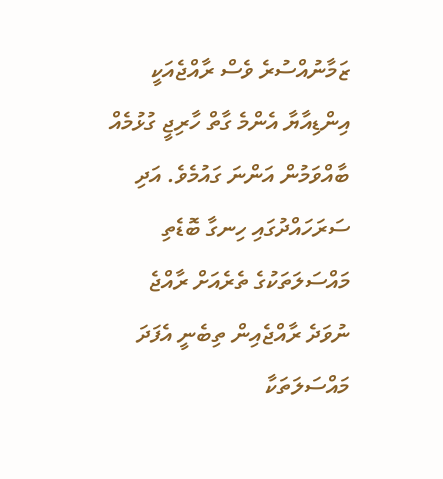ޒަމާނުއްސުރެ ވެސް ރާއްޖެއަކީ އިންޑިއާޔާ އެންމެ ގާތް ހާރިޖީ ގުޅުމެއް ބާއްވަމުން އަންނަ ގައުމެވެ. އަދި ސަރަހައްދުގައި ހިނގާ ބޮޑެތި މައްސަލަތަކުގެ ތެރެއަށް ރާއްޖެ ނުވަދެ ރާއްޖެއިން ތިބެނީ އެފަދަ މައްސަލަތަކާ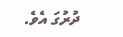ދުރުގަ އެވެ.